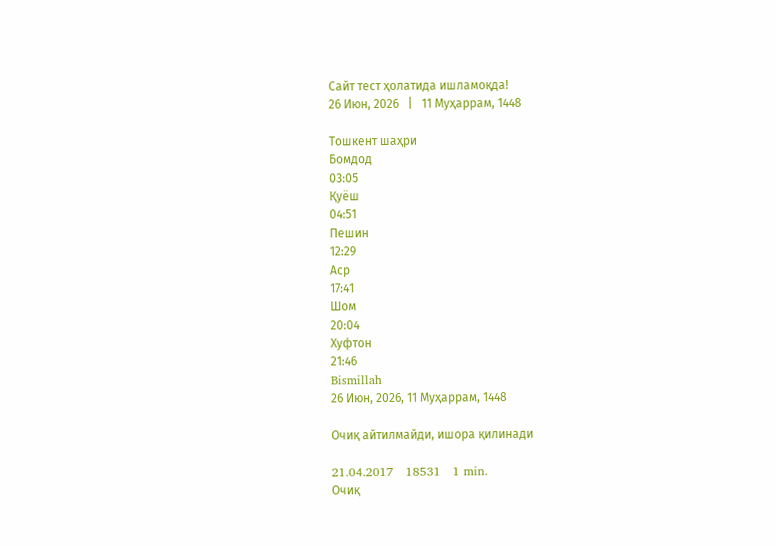Сайт тест ҳолатида ишламоқда!
26 Июн, 2026   |   11 Муҳаррам, 1448

Тошкент шаҳри
Бомдод
03:05
Қуёш
04:51
Пешин
12:29
Аср
17:41
Шом
20:04
Хуфтон
21:46
Bismillah
26 Июн, 2026, 11 Муҳаррам, 1448

Очиқ айтилмайди, ишора қилинади

21.04.2017   18531   1 min.
Очиқ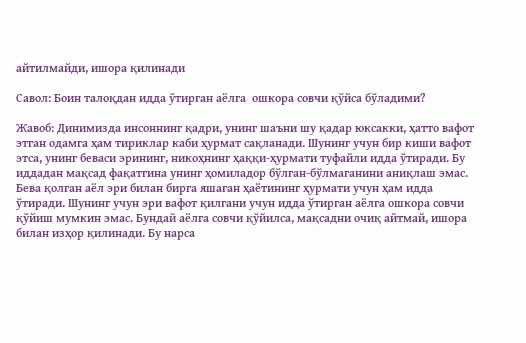айтилмайди, ишора қилинади

Савол: Боин талоқдан идда ўтирган аёлга  ошкора совчи қўйса бўладими?

Жавоб: Динимизда инсоннинг қадри, унинг шаъни шу қадар юксакки, ҳатто вафот этган одамга ҳам тириклар каби ҳурмат сақланади. Шунинг учун бир киши вафот этса, унинг беваси эрининг, никоҳнинг ҳаққи-ҳурмати туфайли идда ўтиради. Бу иддадан мақсад фақатгина унинг ҳомиладор бўлган-бўлмаганини аниқлаш эмас. Бева қолган аёл эри билан бирга яшаган ҳаётининг ҳурмати учун ҳам идда ўтиради. Шунинг учун эри вафот қилгани учун идда ўтирган аёлга ошкора совчи қўйиш мумкин эмас. Бундай аёлга совчи қўйилса, мақсадни очиқ айтмай, ишора билан изҳор қилинади. Бу нарса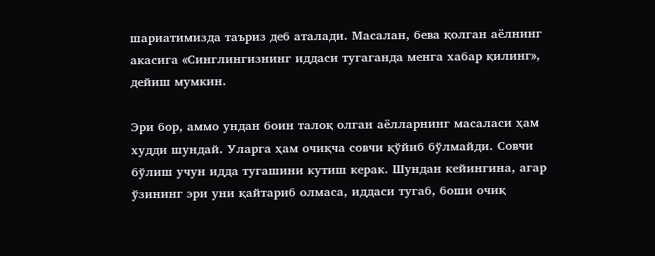шариатимизда таъриз деб аталади. Масалан, бева қолган аёлнинг акасига «Синглингизнинг иддаси тугаганда менга хабар қилинг», дейиш мумкин.

Эри бор, аммо ундан боин талоқ олган аёлларнинг масаласи ҳам худди шундай. Уларга ҳам очиқча совчи қўйиб бўлмайди. Совчи бўлиш учун идда тугашини кутиш керак. Шундан кейингина, агар ўзининг эри уни қайтариб олмаса, иддаси тугаб, боши очиқ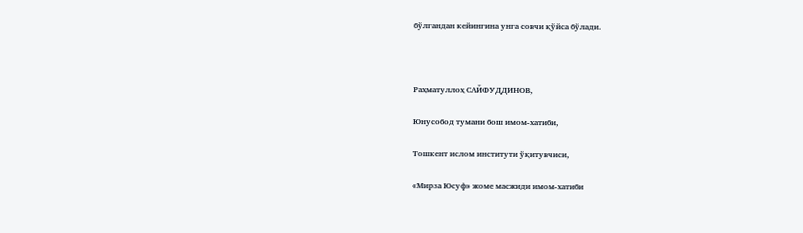бўлгандан кейингина унга совчи қўйса бўлади.



Раҳматуллоҳ САЙФУДДИНОВ,

Юнусобод тумани бош имом-хатиби,

Тошкент ислом институти ўқитувчиси,

«Мирза Юсуф» жоме масжиди имом-хатиби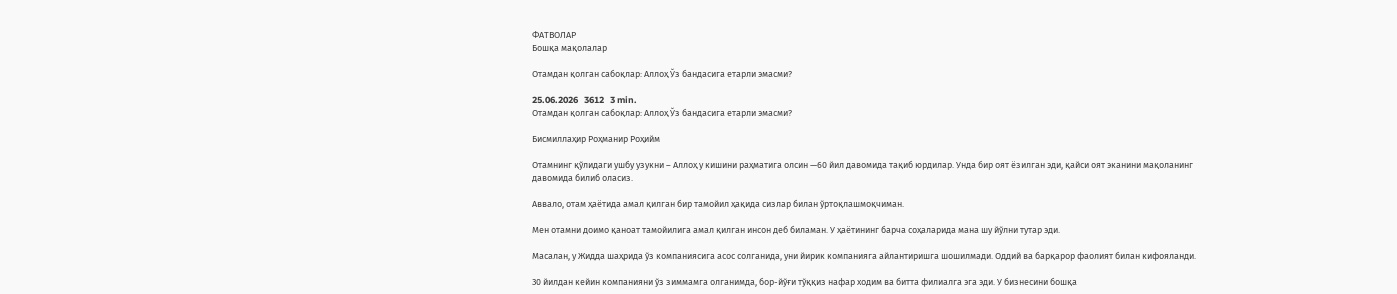ФАТВОЛАР
Бошқа мақолалар

Отамдан қолган сабоқлар: Аллоҳ Ўз бандасига етарли эмасми?

25.06.2026   3612   3 min.
Отамдан қолган сабоқлар: Аллоҳ Ўз бандасига етарли эмасми?

Бисмиллаҳир Роҳманир Роҳийм

Отамнинг қўлидаги ушбу узукни – Аллоҳ у кишини раҳматига олсин —60 йил давомида тақиб юрдилар. Унда бир оят ёзилган эди, қайси оят эканини мақоланинг давомида билиб оласиз.

Аввало, отам ҳаётида амал қилган бир тамойил ҳақида сизлар билан ўртоқлашмоқчиман.

Мен отамни доимо қаноат тамойилига амал қилган инсон деб биламан. У ҳаётининг барча соҳаларида мана шу йўлни тутар эди.

Масалан, у Жидда шаҳрида ўз компаниясига асос солганида, уни йирик компанияга айлантиришга шошилмади. Оддий ва барқарор фаолият билан кифояланди.

30 йилдан кейин компанияни ўз зиммамга олганимда, бор-йўғи тўққиз нафар ходим ва битта филиалга эга эди. У бизнесини бошқа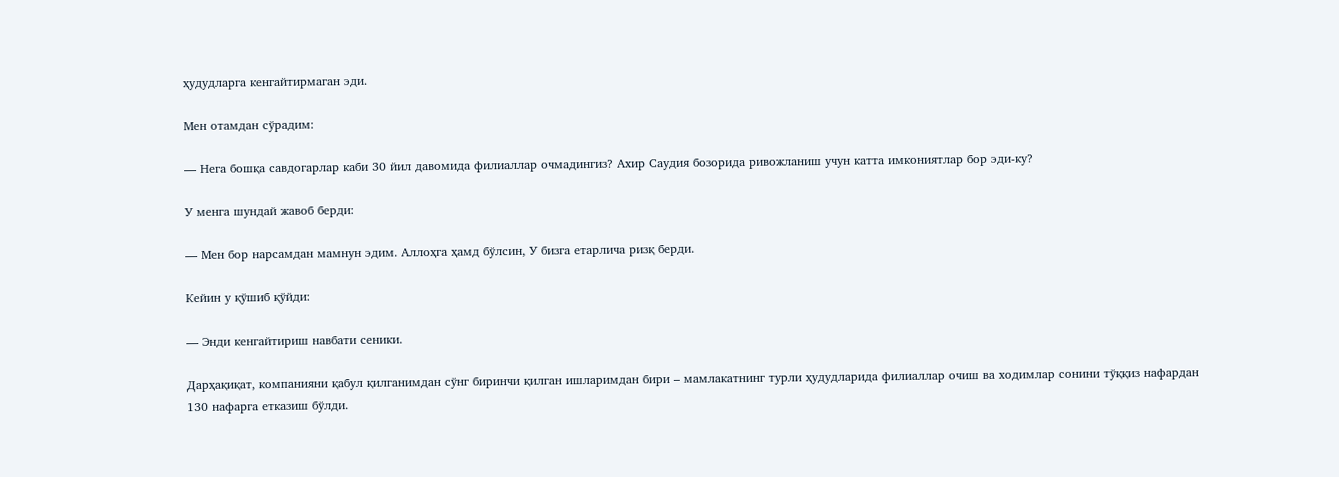ҳудудларга кенгайтирмаган эди.

Мен отамдан сўрадим:

— Нега бошқа савдогарлар каби 30 йил давомида филиаллар очмадингиз? Ахир Саудия бозорида ривожланиш учун катта имкониятлар бор эди-ку?

У менга шундай жавоб берди:

— Мен бор нарсамдан мамнун эдим. Аллоҳга ҳамд бўлсин, У бизга етарлича ризқ берди.

Кейин у қўшиб қўйди:

— Энди кенгайтириш навбати сеники.

Дарҳақиқат, компанияни қабул қилганимдан сўнг биринчи қилган ишларимдан бири – мамлакатнинг турли ҳудудларида филиаллар очиш ва ходимлар сонини тўққиз нафардан 130 нафарга етказиш бўлди.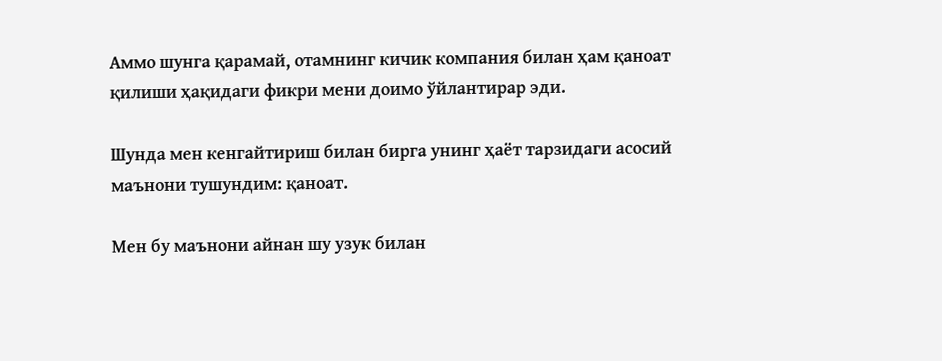Аммо шунга қарамай, отамнинг кичик компания билан ҳам қаноат қилиши ҳақидаги фикри мени доимо ўйлантирар эди.

Шунда мен кенгайтириш билан бирга унинг ҳаёт тарзидаги асосий маънони тушундим: қаноат.

Мен бу маънони айнан шу узук билан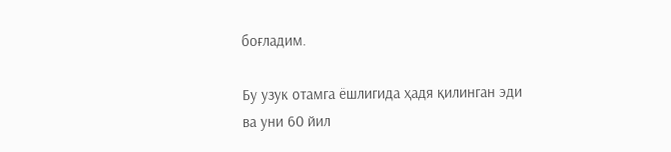боғладим.

Бу узук отамга ёшлигида ҳадя қилинган эди ва уни 60 йил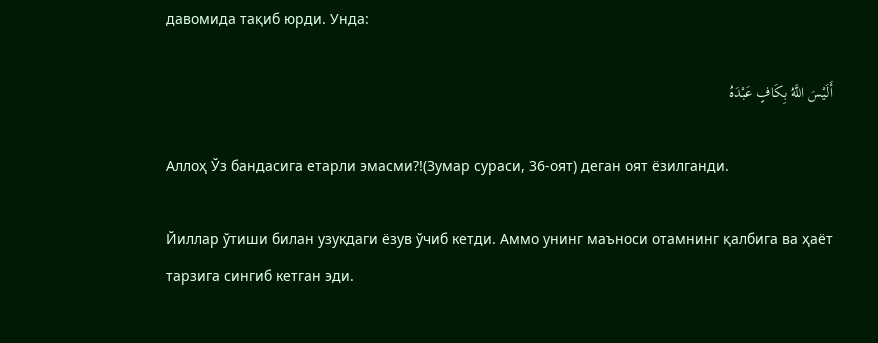давомида тақиб юрди. Унда:

أَلَيْسَ اللَّهُ بِكَافٍ عَبْدَهُ

Аллоҳ Ўз бандасига етарли эмасми?!(Зумар сураси, 36-оят) деган оят ёзилганди.

Йиллар ўтиши билан узукдаги ёзув ўчиб кетди. Аммо унинг маъноси отамнинг қалбига ва ҳаёт тарзига сингиб кетган эди.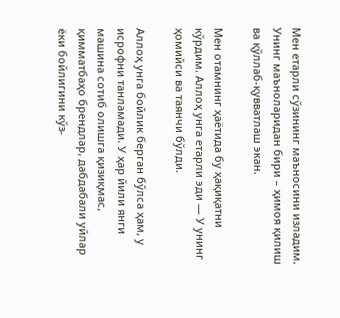Мен етарли сўзининг маъносини изладим. Унинг маъноларидан бири – ҳимоя қилиш ва қўллаб-қувватлаш экан.

Мен отамнинг ҳаётида бу ҳақиқатни кўрдим. Аллоҳ унга етарли эди — У унинг ҳомийси ва таянчи бўлди.

Аллоҳ унга бойлик берган бўлса ҳам, у исрофни танламади. У ҳар йили янги машина сотиб олишга қизиқмас, қимматбаҳо брендлар, дабдабали уйлар ёки бойлигини кўз-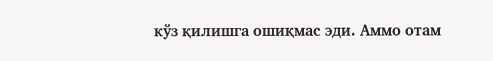кўз қилишга ошиқмас эди. Аммо отам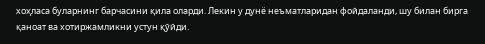хоҳласа буларнинг барчасини қила оларди. Лекин у дунё неъматларидан фойдаланди, шу билан бирга қаноат ва хотиржамликни устун қўйди.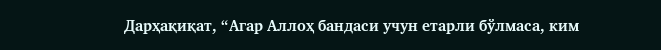Дарҳақиқат, “Агар Аллоҳ бандаси учун етарли бўлмаса, ким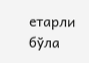етарли бўла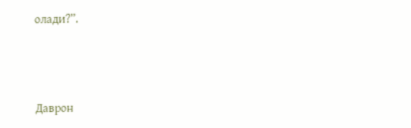олади?”.



Даврон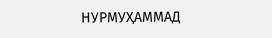НУРМУҲАММАД